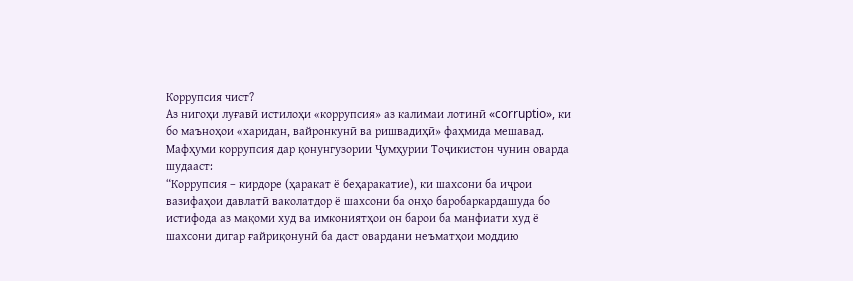Коррупсия чист?
Аз нигоҳи луғавӣ истилоҳи «коррупсия» аз калимаи лотинӣ «corruptio», ки бо маъноҳои «харидан, вайронкунӣ ва ришвадиҳӣ» фаҳмида мешавад.
Мафҳуми коррупсия дар қонунгузории Ҷумҳурии Тоҷикистон чунин оварда шудааст:
“Коррупсия – кирдоре (ҳаракат ё беҳаракатие), ки шахсони ба иҷрои вазифаҳои давлатӣ ваколатдор ё шахсони ба онҳо баробаркардашуда бо истифода аз мақоми худ ва имкониятҳои он барои ба манфиати худ ё шахсони дигар ғайриқонунӣ ба даст овардани неъматҳои моддию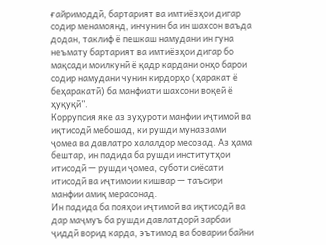ғайримоддӣ, бартарият ва имтиёзҳои дигар содир менамоянд, инчунин ба ин шахсон ваъда додан, таклиф ё пешкаш намудани ин гуна неъмату бартарият ва имтиёзҳои дигар бо мақсади моилкунӣ ё қадр кардани онҳо барои содир намудани чунин кирдорҳо (ҳаракат ё беҳаракатӣ) ба манфиати шахсони воқеӣ ё ҳуқуқӣ”.
Коррупсия яке аз зуҳуроти манфии иҷтимоӣ ва иқтисодӣ мебошад, ки рушди муназзами ҷомеа ва давлатро халалдор месозад. Аз ҳама бештар, ин падида ба рушди институтҳои итисодӣ — рушди ҷомеа, суботи сиёсати итисодӣ ва иҷтимоии кишвар — таъсири манфии амиқ мерасонад.
Ин падида ба пояҳои иҷтимоӣ ва иқтисодӣ ва дар маҷмуъ ба рушди давлатдорӣ зарбаи ҷиддӣ ворид карда, эътимод ва боварии байни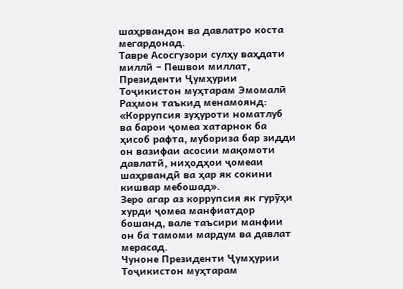шаҳрвандон ва давлатро коста мегардонад.
Тавре Асосгузори сулҳу ваҳдати миллӣ – Пешвои миллат, Президенти Ҷумҳурии Тоҷикистон муҳтарам Эмомалӣ Раҳмон таъкид менамоянд: «Коррупсия зуҳуроти номатлуб ва барои ҷомеа хатарнок ба ҳисоб рафта, мубориза бар зидди он вазифаи асосии мақомоти давлатӣ, ниҳодҳои ҷомеаи шаҳрвандӣ ва ҳар як сокини кишвар мебошад».
Зеро агар аз коррупсия як гурӯҳи хурди ҷомеа манфиатдор бошанд, вале таъсири манфии он ба тамоми мардум ва давлат мерасад.
Чуноне Президенти Ҷумҳурии Тоҷикистон муҳтарам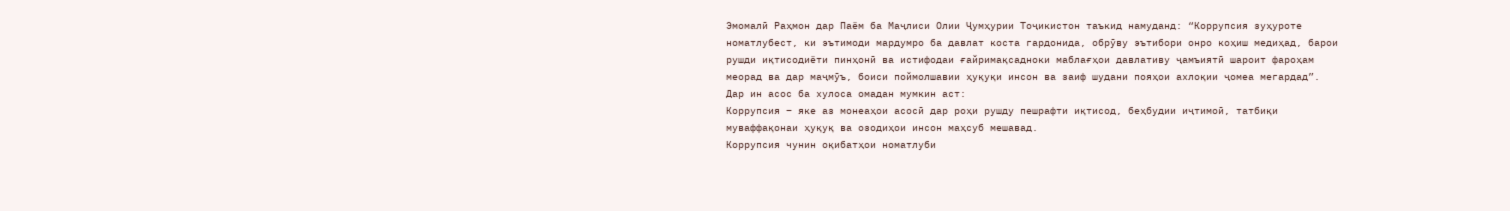Эмомалӣ Раҳмон дар Паём ба Маҷлиси Олии Ҷумҳурии Тоҷикистон таъкид намуданд: “Коррупсия зуҳуроте номатлубест, ки эътимоди мардумро ба давлат коста гардонида, обрӯву эътибори онро коҳиш медиҳад, барои рушди иқтисодиёти пинҳонӣ ва истифодаи ғайримақсадноки маблағҳои давлативу ҷамъиятӣ шароит фароҳам меорад ва дар маҷмӯъ, боиси поймолшавии ҳуқуқи инсон ва заиф шудани пояҳои ахлоқии ҷомеа мегардад”.
Дар ин асос ба хулоса омадан мумкин аст:
Коррупсия – яке аз монеаҳои асосӣ дар роҳи рушду пешрафти иқтисод, беҳбудии иҷтимоӣ, татбиқи муваффақонаи ҳуқуқ ва озодиҳои инсон маҳсуб мешавад.
Коррупсия чунин оқибатҳои номатлуби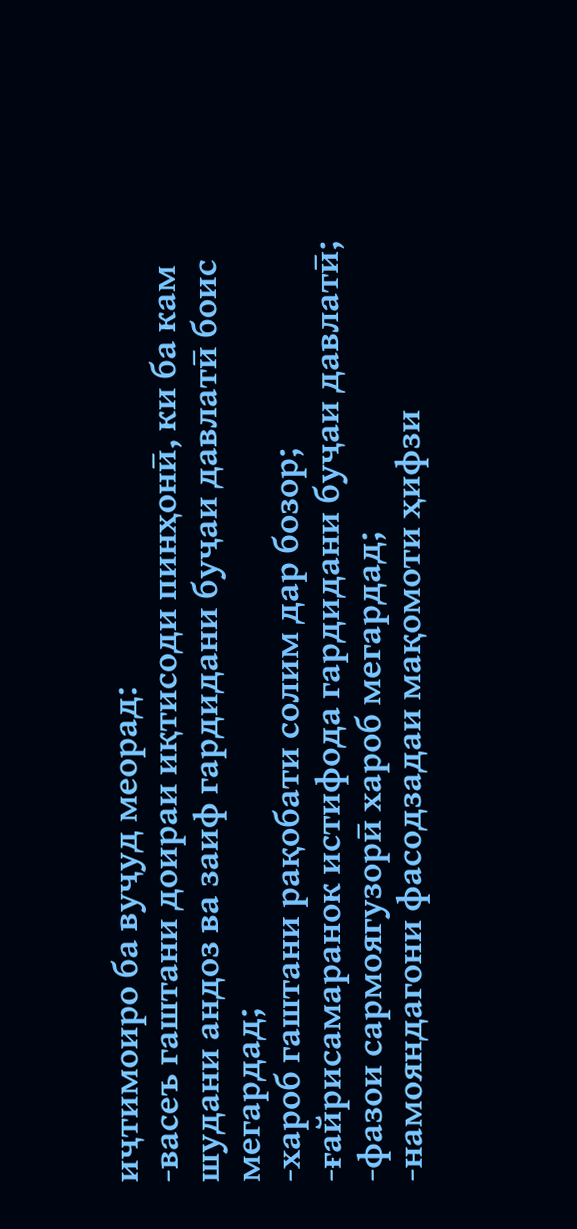иҷтимоиро ба вуҷуд меорад:
-васеъ гаштани доираи иқтисоди пинҳонӣ, ки ба кам шудани андоз ва заиф гардидани буҷаи давлатӣ боис мегардад;
-хароб гаштани рақобати солим дар бозор;
-ғайрисамаранок истифода гардидани буҷаи давлатӣ;
-фазои сармоягузорӣ хароб мегардад;
-намояндагони фасодзадаи мақомоти ҳифзи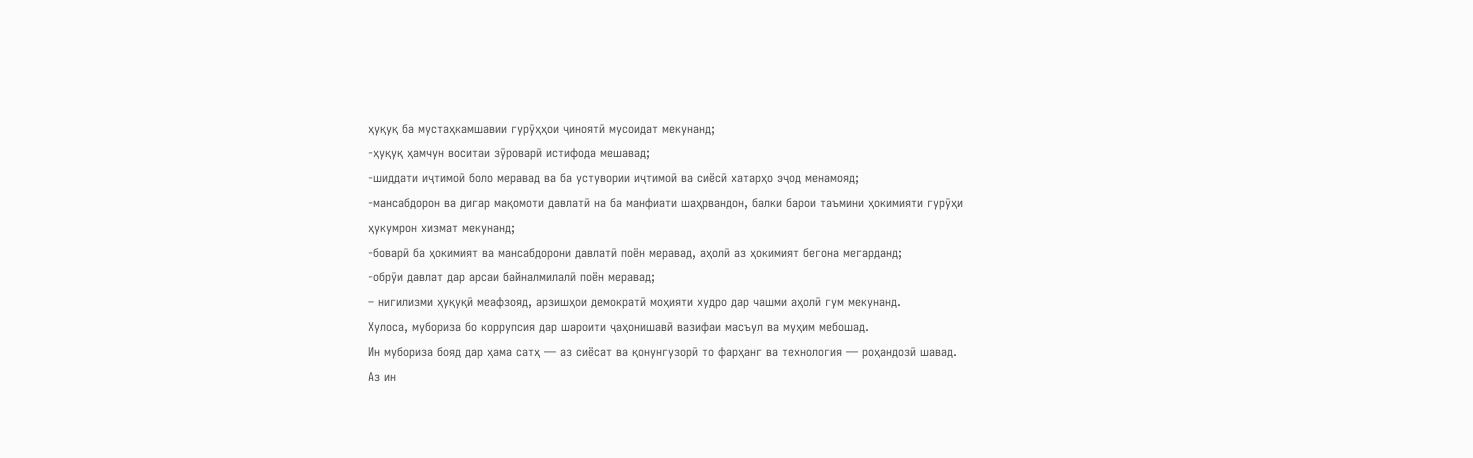ҳуқуқ ба мустаҳкамшавии гурӯҳҳои ҷиноятӣ мусоидат мекунанд;
-ҳуқуқ ҳамчун воситаи зӯроварӣ истифода мешавад;
-шиддати иҷтимоӣ боло меравад ва ба устувории иҷтимоӣ ва сиёсӣ хатарҳо эҷод менамояд;
-мансабдорон ва дигар мақомоти давлатӣ на ба манфиати шаҳрвандон, балки барои таъмини ҳокимияти гурӯҳи ҳукумрон хизмат мекунанд;
-боварӣ ба ҳокимият ва мансабдорони давлатӣ поён меравад, аҳолӣ аз ҳокимият бегона мегарданд;
-обрӯи давлат дар арсаи байналмилалӣ поён меравад;
– нигилизми ҳуқуқӣ меафзояд, арзишҳои демократӣ моҳияти худро дар чашми аҳолӣ гум мекунанд.
Хулоса, мубориза бо коррупсия дар шароити ҷаҳонишавӣ вазифаи масъул ва муҳим мебошад.
Ин мубориза бояд дар ҳама сатҳ — аз сиёсат ва қонунгузорӣ то фарҳанг ва технология — роҳандозӣ шавад.
Аз ин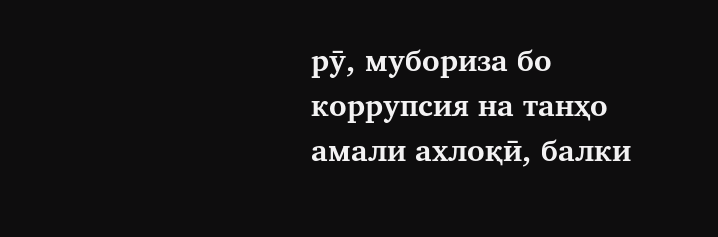рӯ, мубориза бо коррупсия на танҳо амали ахлоқӣ, балки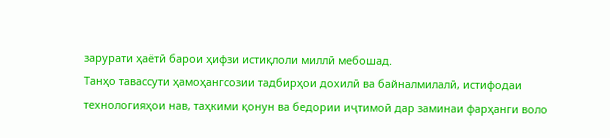зарурати ҳаётӣ барои ҳифзи истиқлоли миллӣ мебошад.
Танҳо тавассути ҳамоҳангсозии тадбирҳои дохилӣ ва байналмилалӣ, истифодаи технологияҳои нав, таҳкими қонун ва бедории иҷтимоӣ дар заминаи фарҳанги воло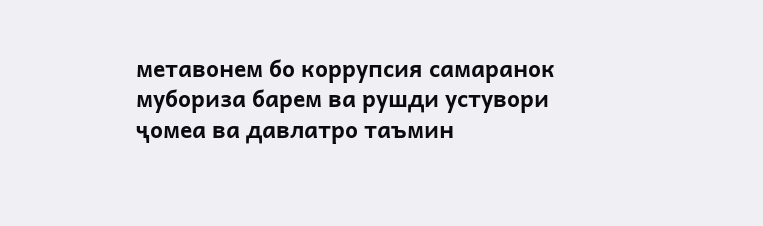метавонем бо коррупсия самаранок мубориза барем ва рушди устувори ҷомеа ва давлатро таъмин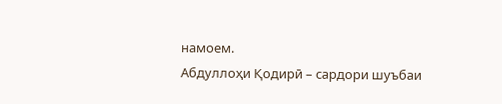намоем.
Абдуллоҳи Қодирӣ – сардори шуъбаи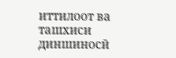иттилоот ва ташхиси диншиносӣ